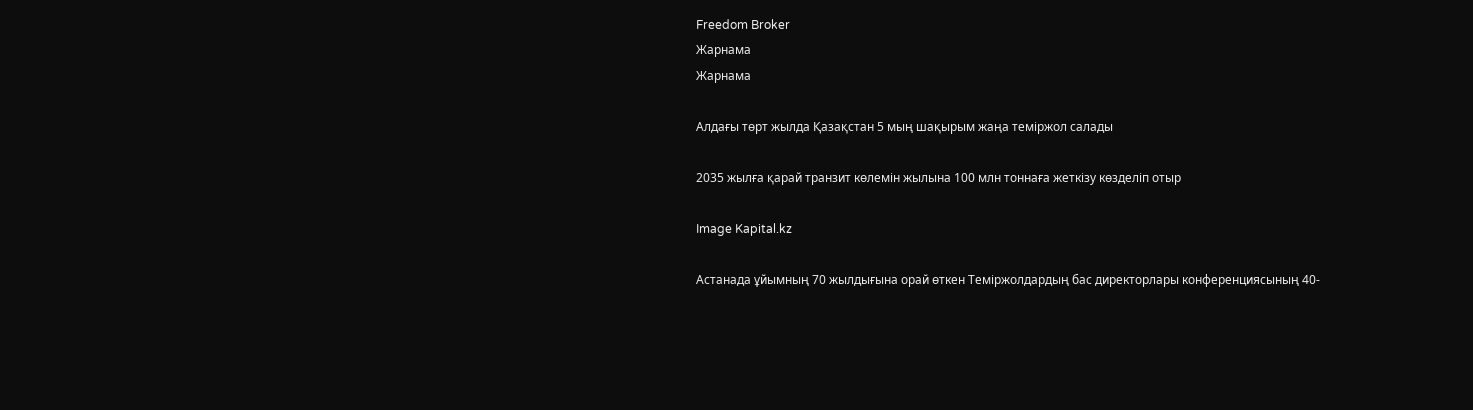Freedom Broker
Жарнама
Жарнама

Алдағы төрт жылда Қазақстан 5 мың шақырым жаңа теміржол салады

2035 жылға қарай транзит көлемін жылына 100 млн тоннаға жеткізу көзделіп отыр

Image Kapital.kz

Астанада ұйымның 70 жылдығына орай өткен Теміржолдардың бас директорлары конференциясының 40-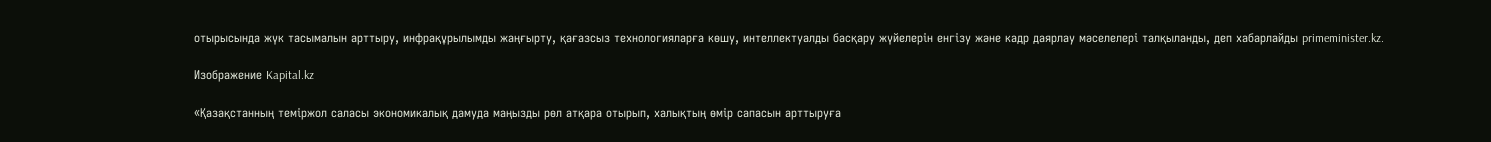отырысында жүк тасымалын арттыру, инфрақұрылымды жаңғырту, қағазсыз технологияларға көшу, интеллектуалды басқару жүйелерін енгізу және кадр даярлау мәселелері талқыланды, деп хабарлайды primeminister.kz.

Изображение Kapital.kz

«Қазақстанның теміржол саласы экономикалық дамуда маңызды рөл атқара отырып, халықтың өмір сапасын арттыруға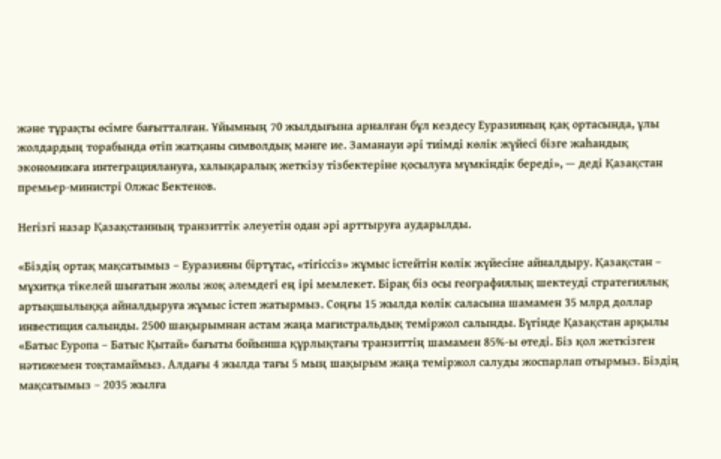және тұрақты өсімге бағытталған. Ұйымның 70 жылдығына арналған бұл кездесу Еуразияның қақ ортасында, ұлы жолдардың торабында өтіп жатқаны символдық мәнге ие. Заманауи әрі тиімді көлік жүйесі бізге жаһандық экономикаға интеграциялануға, халықаралық жеткізу тізбектеріне қосылуға мүмкіндік береді», — деді Қазақстан премьер-министрі Олжас Бектенов.

Негізгі назар Қазақстанның транзиттік әлеуетін одан әрі арттыруға аударылды.

«Біздің ортақ мақсатымыз – Еуразияны біртұтас, «тігіссіз» жұмыс істейтін көлік жүйесіне айналдыру. Қазақстан – мұхитқа тікелей шығатын жолы жоқ әлемдегі ең ірі мемлекет. Бірақ біз осы географиялық шектеуді стратегиялық артықшылыққа айналдыруға жұмыс істеп жатырмыз. Соңғы 15 жылда көлік саласына шамамен 35 млрд доллар инвестиция салынды. 2500 шақырымнан астам жаңа магистральдық теміржол салынды. Бүгінде Қазақстан арқылы «Батыс Еуропа – Батыс Қытай» бағыты бойынша құрлықтағы транзиттің шамамен 85%-ы өтеді. Біз қол жеткізген нәтижемен тоқтамаймыз. Алдағы 4 жылда тағы 5 мың шақырым жаңа теміржол салуды жоспарлап отырмыз. Біздің мақсатымыз – 2035 жылға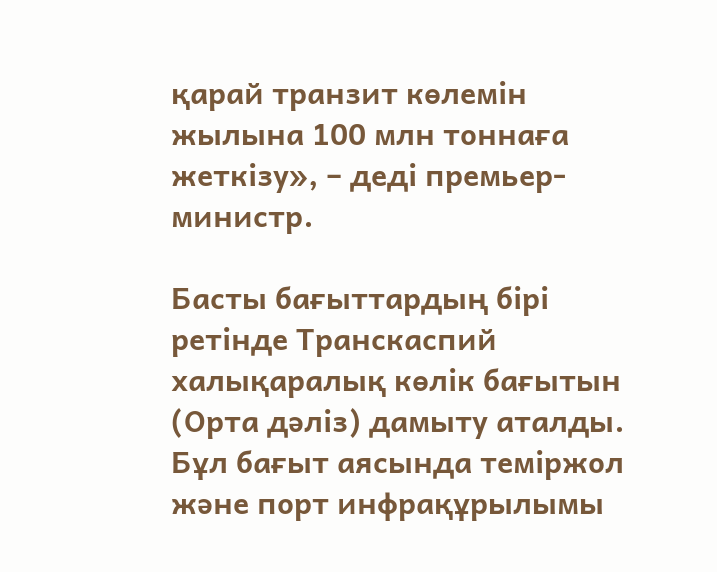қарай транзит көлемін жылына 100 млн тоннаға жеткізу», – деді премьер-министр.

Басты бағыттардың бірі ретінде Транскаспий халықаралық көлік бағытын (Орта дәліз) дамыту аталды. Бұл бағыт аясында теміржол және порт инфрақұрылымы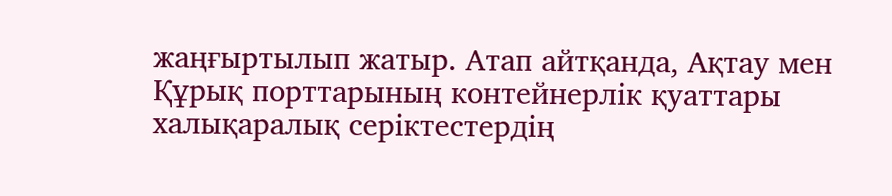жаңғыртылып жатыр. Атап айтқанда, Ақтау мен Құрық порттарының контейнерлік қуаттары халықаралық серіктестердің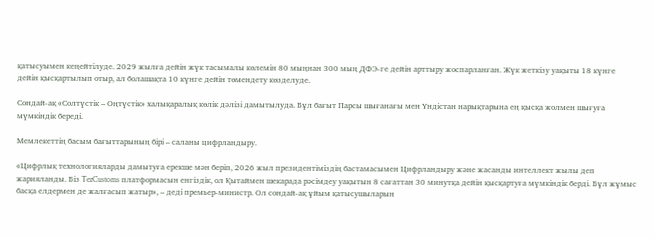қатысуымен кеңейтілуде. 2029 жылға дейін жүк тасымалы көлемін 80 мыңнан 300 мың ДФЭ-ге дейін арттыру жоспарланған. Жүк жеткізу уақыты 18 күнге дейін қысқартылып отыр, ал болашақта 10 күнге дейін төмендету көзделуде.

Сондай-ақ «Солтүстік – Оңтүстік» халықаралық көлік дәлізі дамытылуда. Бұл бағыт Парсы шығанағы мен Үндістан нарықтарына ең қысқа жолмен шығуға мүмкіндік береді.

Мемлекеттің басым бағыттарының бірі – саланы цифрландыру.

«Цифрлық технологияларды дамытуға ерекше мән беріп, 2026 жыл президентіміздің бастамасымен Цифрландыру және жасанды интеллект жылы деп жарияланды. Біз TezCustoms платформасын енгіздік, ол Қытаймен шекарада рәсімдеу уақытын 8 сағаттан 30 минутқа дейін қысқартуға мүмкіндік берді. Бұл жұмыс басқа елдермен де жалғасып жатыр», – деді премьер-министр. Ол сондай-ақ ұйым қатысушыларын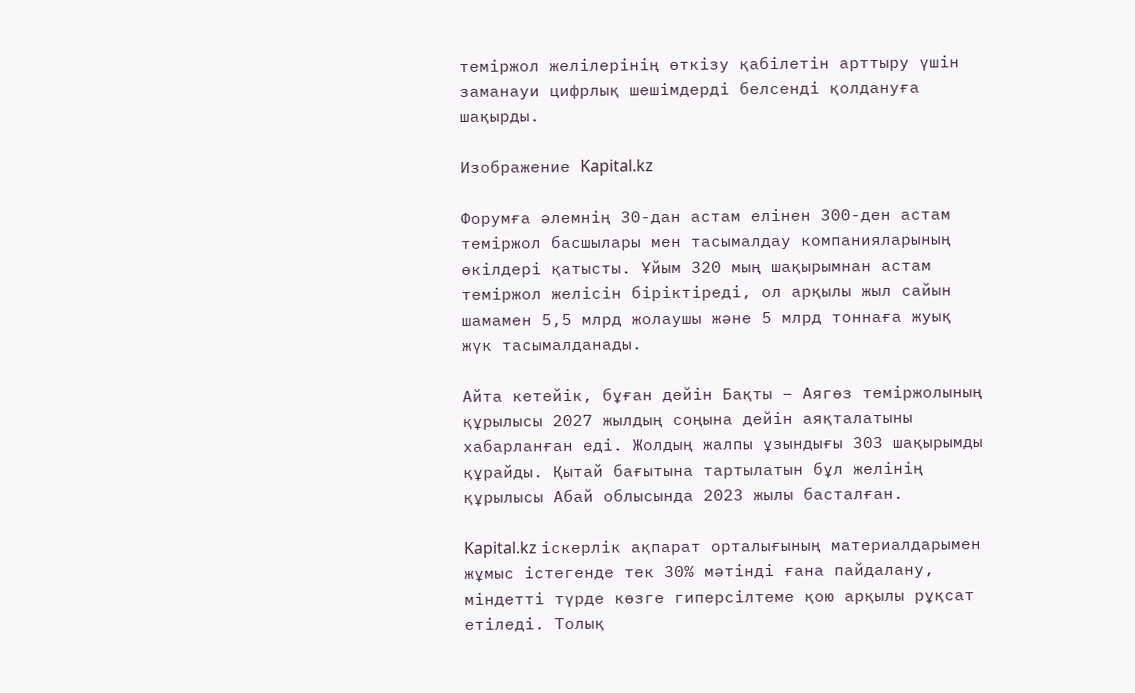теміржол желілерінің өткізу қабілетін арттыру үшін заманауи цифрлық шешімдерді белсенді қолдануға шақырды.

Изображение Kapital.kz

Форумға әлемнің 30-дан астам елінен 300-ден астам теміржол басшылары мен тасымалдау компанияларының өкілдері қатысты. Ұйым 320 мың шақырымнан астам теміржол желісін біріктіреді, ол арқылы жыл сайын шамамен 5,5 млрд жолаушы және 5 млрд тоннаға жуық жүк тасымалданады.

Айта кетейік, бұған дейін Бақты – Аягөз теміржолының құрылысы 2027 жылдың соңына дейін аяқталатыны хабарланған еді. Жолдың жалпы ұзындығы 303 шақырымды құрайды. Қытай бағытына тартылатын бұл желінің құрылысы Абай облысында 2023 жылы басталған.

Kapital.kz іскерлік ақпарат орталығының материалдарымен жұмыс істегенде тек 30% мәтінді ғана пайдалану, міндетті түрде көзге гиперсілтеме қою арқылы рұқсат етіледі. Толық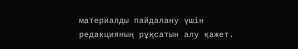материалды пайдалану үшін редакцияның рұқсатын алу қажет.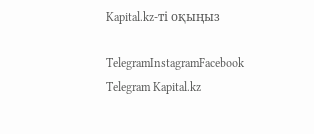Kapital.kz-ті оқыңыз

TelegramInstagramFacebook
Telegram Kapital.kz